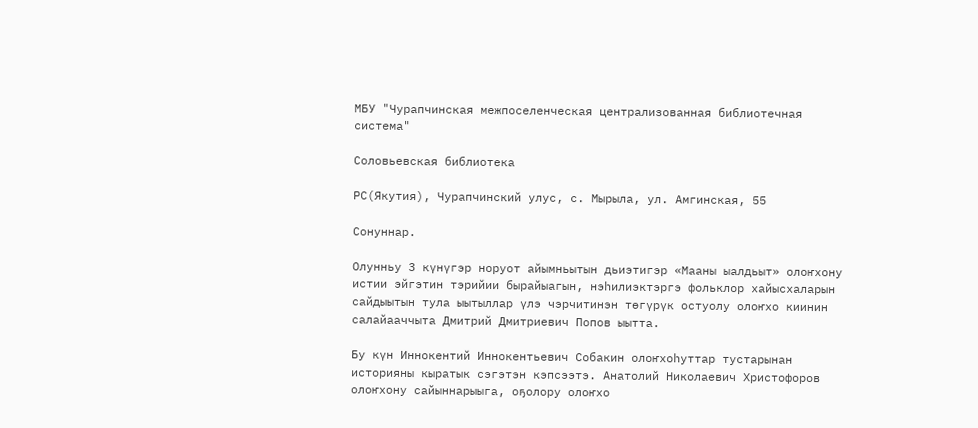МБУ "Чурапчинская межпоселенческая централизованная библиотечная система"

Соловьевская библиотека

РС(Якутия), Чурапчинский улус, с. Мырыла, ул. Амгинская, 55

Сонуннар.

Олунньу 3 күнүгэр норуот айымньытын дьиэтигэр «Мааны ыалдьыт» олоҥхону истии эйгэтин тэрийии бырайыагын, нэһилиэктэргэ фольклор хайысхаларын сайдыытын тула ыытыллар үлэ чэрчитинэн төгүрүк остуолу олоҥхо киинин салайааччыта Дмитрий Дмитриевич Попов ыытта.

Бу күн Иннокентий Иннокентьевич Собакин олоҥхоһуттар тустарынан историяны кыратык сэгэтэн кэпсээтэ. Анатолий Николаевич Христофоров олоҥхону сайыннарыыга, оҕолору олоҥхо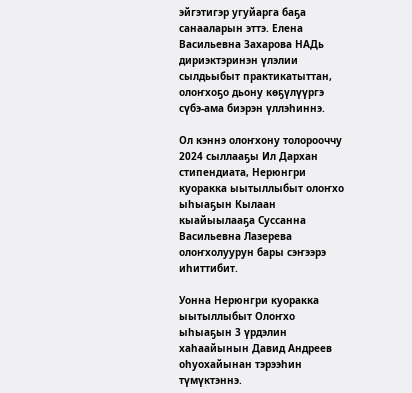эйгэтигэр угуйарга баҕа санааларын эттэ. Елена Васильевна Захарова НАДь дириэктэринэн үлэлии сылдьыбыт практикатыттан, олоҥхоҕо дьону көҕүлүүргэ сүбэ-ама биэрэн үллэһиннэ.

Ол кэннэ олоҥхону толорооччу 2024 сыллааҕы Ил Дархан стипендиата, Нерюнгри куоракка ыытыллыбыт олоҥхо ыһыаҕын Кылаан кыайыылааҕа Суссанна Васильевна Лазерева олоҥхолуурун бары сэҥээрэ иһиттибит.

Уонна Нерюнгри куоракка ыытыллыбыт Олоҥхо ыһыаҕын 3 үрдэлин хаһаайынын Давид Андреев оһуохайынан тэрээһин түмүктэннэ.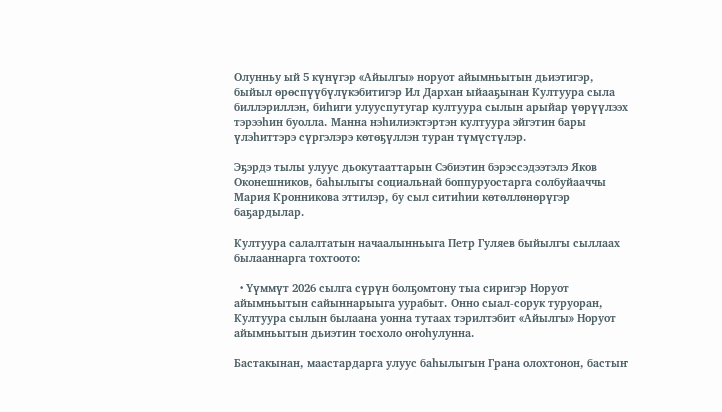Олунньу ый 5 күнүгэр «Айылгы» норуот айымньытын дьиэтигэр, быйыл өрөспүүбүлүкэбитигэр Ил Дархан ыйааҕынан Култуура сыла биллэриллэн, биһиги улууспутугар култуура сылын арыйар үөрүүлээх тэрээһин буолла. Манна нэһилиэктэртэн култуура эйгэтин бары үлэһиттэрэ сүргэлэрэ көтөҕүллэн туран түмүстүлэр.

Эҕэрдэ тылы улуус дьокутааттарын Сэбиэтин бэрэссэдээтэлэ Яков Оконешников, баһылыгы социальнай боппуруостарга солбуйааччы Мария Кронникова эттилэр, бу сыл ситиһии көтөллөнөрүгэр баҕардылар.

Култуура салалтатын начаалынньыга Петр Гуляев быйылгы сыллаах былааннарга тохтоото:

  • Үүммүт 2026 сылга сүрүн болҕомтону тыа сиригэр Норуот айымньытын сайыннарыыга уурабыт. Онно сыал-сорук туруоран, Култуура сылын былаана уонна тутаах тэрилтэбит «Айылгы» Норуот айымньытын дьиэтин тосхоло оҥоһулунна.

Бастакынан, маастардарга улуус баһылыгын Грана олохтонон, бастыҥ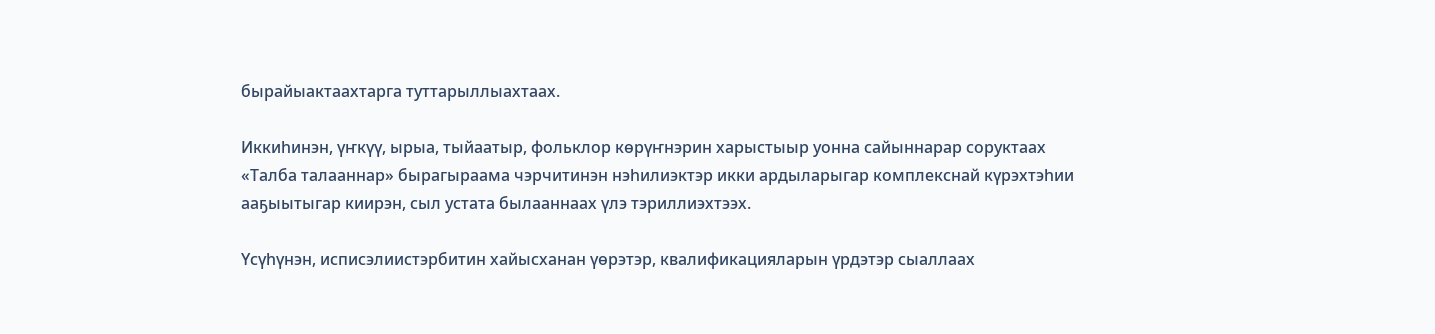бырайыактаахтарга туттарыллыахтаах.

Иккиһинэн, үҥкүү, ырыа, тыйаатыр, фольклор көрүҥнэрин харыстыыр уонна сайыннарар соруктаах «Талба талааннар» бырагыраама чэрчитинэн нэһилиэктэр икки ардыларыгар комплекснай күрэхтэһии ааҕыытыгар киирэн, сыл устата былааннаах үлэ тэриллиэхтээх.

Үсүһүнэн, исписэлиистэрбитин хайысханан үөрэтэр, квалификацияларын үрдэтэр сыаллаах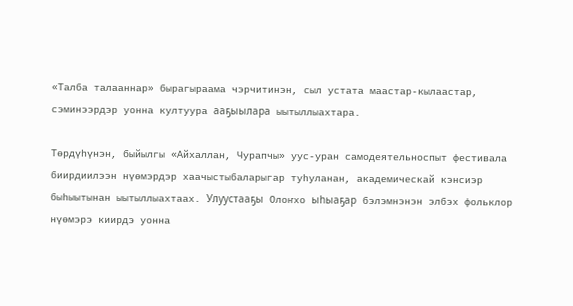«Талба талааннар» бырагыраама чэрчитинэн, сыл устата маастар-кылаастар, сэминээрдэр уонна култуура ааҕыылара ыытыллыахтара.

Төрдүһүнэн, быйылгы «Айхаллан, Чурапчы» уус-уран самодеятельноспыт фестивала биирдиилээн нүөмэрдэр хаачыстыбаларыгар туһуланан, академическай кэнсиэр быһыытынан ыытыллыахтаах. Улуустааҕы Олоҥхо ыһыаҕар бэлэмнэнэн элбэх фольклор нүөмэрэ киирдэ уонна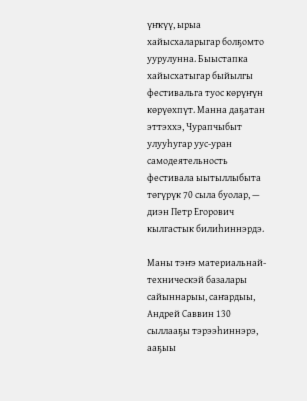үҥкүү, ырыа хайысхаларыгар болҕомто уурулунна. Быыстапка хайысхатыгар быйылгы фестивальга туос көрүҥүн көрүөхпүт. Манна даҕатан эттэххэ, Чурапчыбыт улууһугар уус-уран самодеятельность фестивала ыытыллыбыта төгүрүк 70 сыла буолар, — диэн Петр Егорович кылгастык билиһиннэрдэ.

Маны тэҥэ материальнай-техническэй базалары сайыннарыы, саҥардыы, Андрей Саввин 130 сыллааҕы тэрээһиннэрэ, ааҕыы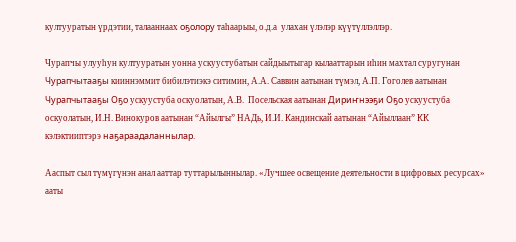култууратын үрдэтии, талааннаах оҕолору таһаарыы, о.д.а  улахан үлэлэр күүтүллэллэр.

Чурапчы улууһун култууратын уонна ускуустубатын сайдыытыгар кылааттарын иһин махтал суругунан Чурапчытааҕы кииннэммит бибилэтиэкэ ситимин, А.А. Саввин аатынан түмэл, А.П. Гоголев аатынан Чурапчытааҕы Оҕо ускуустуба оскуолатын, А.В.  Посельская аатынан Дириҥнээҕи Оҕо ускуустуба оскуолатын, И.Н. Винокуров аатынан “Айылгы” НАДь, И.И. Кандинскай аатынан “Айыллаан” КК кэлэктииптэрэ наҕараадаланнылар.

Ааспыт сыл түмүгүнэн анал ааттар туттарылыннылар. «Лучшее освещение деятельности в цифровых ресурсах» ааты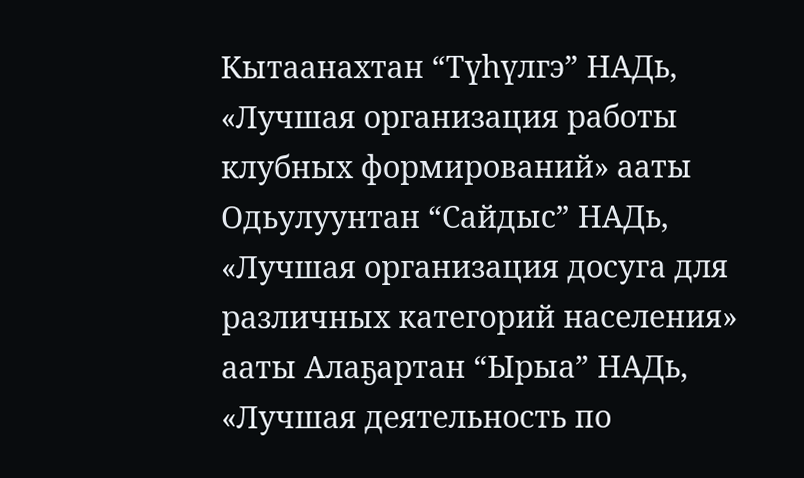Кытаанахтан “Түһүлгэ” НАДь, «Лучшая организация работы клубных формирований» ааты Одьулуунтан “Сайдыс” НАДь, «Лучшая организация досуга для различных категорий населения» ааты Алаҕартан “Ырыа” НАДь, «Лучшая деятельность по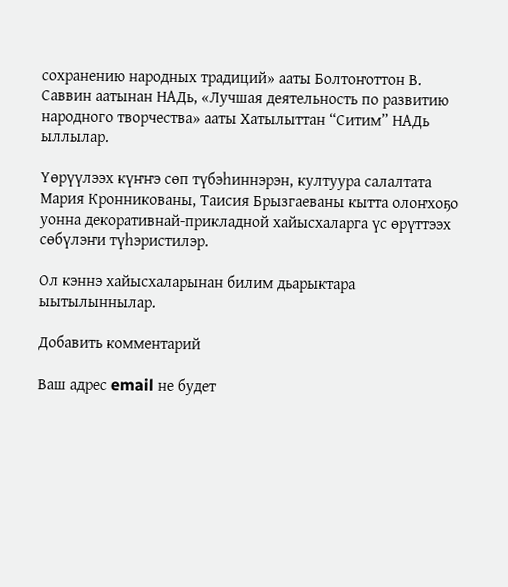сохранению народных традиций» ааты Болтоҥоттон В. Саввин аатынан НАДь, «Лучшая деятельность по развитию народного творчества» ааты Хатылыттан “Ситим” НАДь ыллылар.

Үөрүүлээх күҥҥэ сөп түбэһиннэрэн, култуура салалтата Мария Кронникованы, Таисия Брызгаеваны кытта олоҥхоҕо уонна декоративнай-прикладной хайысхаларга үс өрүттээх сөбүлэҥи түһэристилэр.

Ол кэннэ хайысхаларынан билим дьарыктара ыытылыннылар.

Добавить комментарий

Ваш адрес email не будет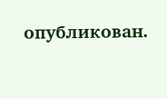опубликован.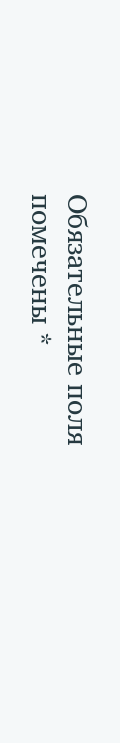Обязательные поля помечены *